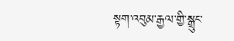སྟག་འབུམ་རྒྱལ་གྱི་སྒྲུང་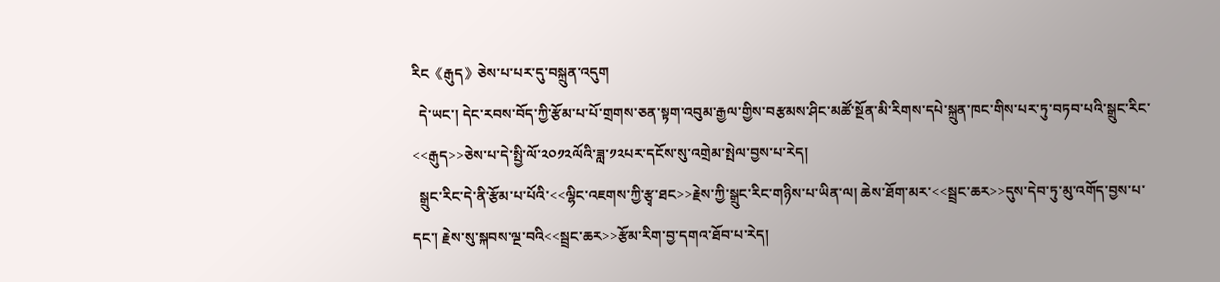རིང《རྒུད》ཅེས་པ་པར་དུ་བསྐྲུན་འདུག
  དེ་ཡང་། དེང་རབས་བོད་ཀྱི་རྩོམ་པ་པོ་གྲགས་ཅན་སྟག་འབུམ་རྒྱལ་གྱིས་བརྩམས་ཤིང་མཚོ་སྔོན་མི་རིགས་དཔེ་སྐྲུན་ཁང་གིས་པར་ཏུ་བཏབ་པའི་སྒྲུང་རིང་<<རྒུད>>ཅེས་པ་དེ་སྤྱི་ལོ་༢༠༡༢ལོའི་ཟླ་༡༢པར་དངོས་སུ་འགྲེམ་སྤེལ་བྱས་པ་རེད།
  སྒྲུང་རིང་དེ་ནི་རྩོམ་པ་པོའི་<<ལྷིང་འཇགས་ཀྱི་རྩྭ་ཐང>>རྗེས་ཀྱི་སྒྲུང་རིང་གཉིས་པ་ཡིན་ལ། ཆེས་ཐོག་མར་<<སྦྲང་ཆར>>དུས་དེབ་ཏུ་མུ་འགོད་བྱས་པ་དང་། རྗེས་སུ་སྐབས་ལྔ་བའི<<སྦྲང་ཆར>>རྩོམ་རིག་བྱ་དགའ་ཐོབ་པ་རེད།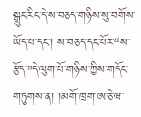སྒྲུང་རིང་དེ་ས་བཅད་གཉིས་སུ་བགོས་ཡོད་པ་དང་། ས་བཅད་དང་པོར་“ས་རྩོད་”དེ་ལུག་པོ་གཉིས་ཀྱིས་གདོང་གཏུགས་ན། །མགོ་ཁྲག་ཨ་ཅེ་ཝ་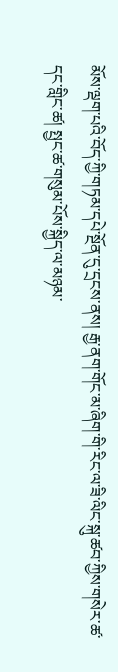མོས་ལྡག་པའི་བོད་ཀྱི་གཏམ་དཔེ་སྔོན་དུ་དྲངས་ནས། རྒྱ་ནག་གོང་མ་ཞིག་གི་རིང་ལ་ཟི་ལིང་སྐུ་ཚབ་ཀྱིས་གསེར་ཚ་དང་གླིང་ཚ། སྤྱང་ཚ་གསུམ་པོས་སྐྱིད་ལ་མཉམ་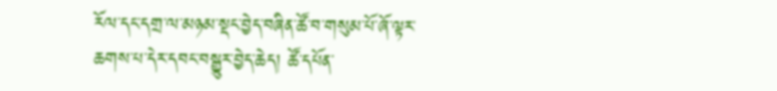རོལ་དང་དགྲ་ལ་མཉམ་སྡང་བྱེད་བཞིན་ཚོ་བ་གསུམ་པོ་ཞོ་ལྟར་ཆགས་པ་དེར་དབང་བསྒྱུར་བྱེད་ཆེད། ཚོ་དཔོན་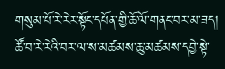གསུམ་པོ་རེ་རེར་སྟོང་དཔོན་གྱི་ཆོ་ལོ་གནང་བར་མ་ཟད། ཚོ་བ་རེ་རེའི་བར་ལ་ས་མཚམས་ཆུ་མཚམས་དབྱེ་སྟེ་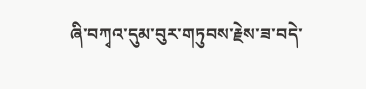ཞི་བཀྭའ་དུམ་བུར་གཏུབས་རྗེས་ཟ་བདེ་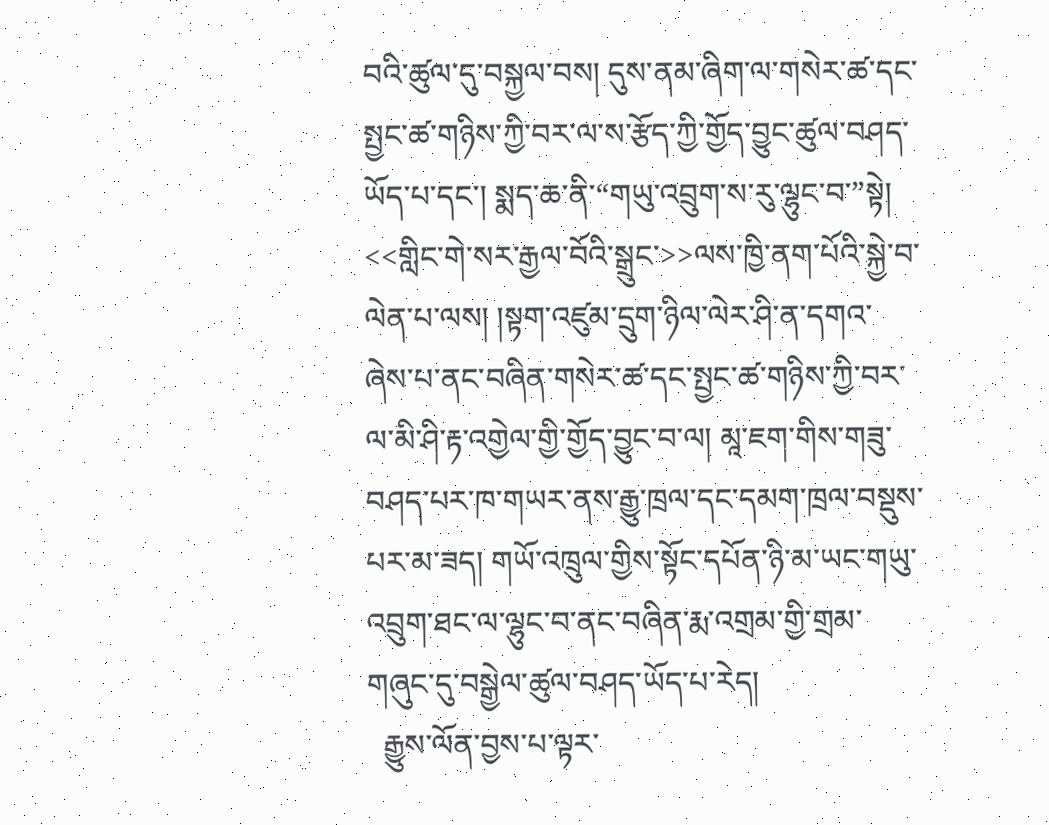བའི་ཚུལ་དུ་བསྐྱལ་བས། དུས་ནམ་ཞིག་ལ་གསེར་ཚ་དང་སྤྱང་ཚ་གཉིས་ཀྱི་བར་ལ་ས་རྩོད་ཀྱི་གྱོད་བྱུང་ཚུལ་བཤད་ཡོད་པ་དང་། སྨད་ཆ་ནི་“གཡུ་འབྲུག་ས་རུ་ལྷུང་བ་”སྟེ། <<གླིང་གེ་སར་རྒྱལ་བོའི་སྒྲུང་>>ལས་ཁྱི་ནག་པོའི་སྐྱེ་བ་ལེན་པ་ལས། །སྟག་འཛུམ་དྲུག་ཉིལ་ལེར་ཤི་ན་དགའ་ཞེས་པ་ནང་བཞིན་གསེར་ཚ་དང་སྤྱང་ཚ་གཉིས་ཀྱི་བར་ལ་མི་ཤི་རྟ་འགྱེལ་གྱི་གྱོད་བྱུང་བ་ལ། མཱ་ཇག་གིས་གཟུ་བཤད་པར་ཁ་གཡར་ནས་རྒྱུ་ཁྲལ་དང་དམག་ཁྲལ་བསྡུས་པར་མ་ཟད། གཡོ་འཁྲུལ་གྱིས་སྟོང་དཔོན་ཉི་མ་ཡང་གཡུ་འབྲུག་ཐང་ལ་ལྷུང་བ་ནང་བཞིན་རྨ་འགྲམ་གྱི་གྲམ་གཞུང་དུ་བསྒྱེལ་ཚུལ་བཤད་ཡོད་པ་རེད།
  རྒྱུས་ལོན་བྱས་པ་ལྟར་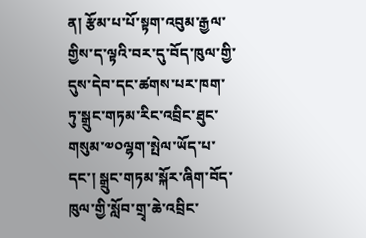ན། རྩོམ་པ་པོ་སྟག་འབུམ་རྒྱལ་གྱིས་ད་ལྟའི་བར་དུ་བོད་ཁུལ་གྱི་དུས་དེབ་དང་ཚགས་པར་ཁག་ཏུ་སྒྲུང་གཏམ་རིང་འབྲིང་ཐུང་གསུམ་༧༠ལྷག་སྤེལ་ཡོད་པ་དང་། སྒྲུང་གཏམ་སྐོར་ཞིག་བོད་ཁུལ་གྱི་སློབ་གྲྭ་ཆེ་འབྲིང་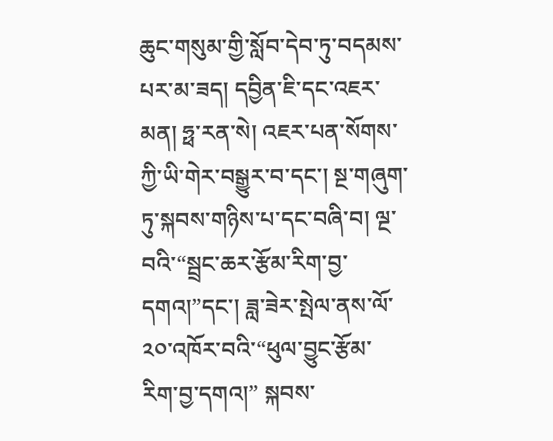ཆུང་གསུམ་གྱི་སློབ་དེབ་ཏུ་བདམས་པར་མ་ཟད། དབྱིན་ཇི་དང་འཇར་མན། ཧྥ་རན་སེ། འཇར་པན་སོགས་ཀྱི་ཡི་གེར་བསྒྱུར་བ་དང་། སྔ་གཞུག་ཏུ་སྐབས་གཉིས་པ་དང་བཞི་བ། ལྔ་བའི་“སྦྲང་ཆར་རྩོམ་རིག་བྱ་དགའ།”དང་། ཟླ་ཟེར་སྤེལ་ནས་ལོ་༢༠་འཁོར་བའི་“ཕུལ་བྱུང་རྩོམ་རིག་བྱ་དགའ།” སྐབས་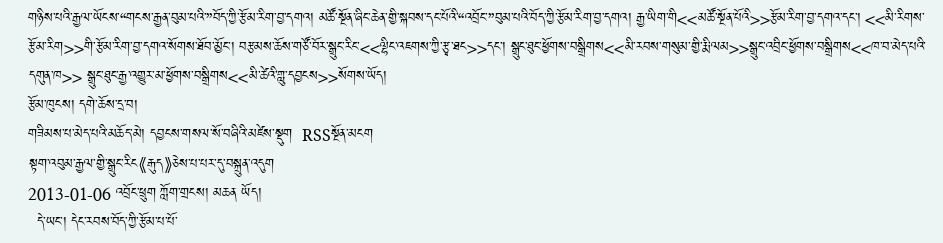གཉིས་པའི་རྒྱལ་ཡོངས་“གངས་རྒྱན་བུམ་པའི་”བོད་ཀྱི་རྩོམ་རིག་བྱ་དགའ། མཚོ་སྔོན་ཞིང་ཆེན་གྱི་སྐབས་དང་པོའི་“འབྲོང་”བུམ་པའི་བོད་ཀྱི་རྩོམ་རིག་བྱ་དགའ། རྒྱ་ཡིག་གི<<མཚོ་སྔོན་པོའི>>རྩོམ་རིག་བྱ་དགའ་དང་། <<མི་རིགས་རྩོམ་རིག>>གི་རྩོམ་རིག་བྱ་དགའ་སོགས་ཐོབ་མྱོང་། བརྩམས་ཆོས་གཙོ་བོར་སྒྲུང་རིང་<<ལྷིང་འཇགས་ཀྱི་རྩྭ་ཐང>>དང་། སྒྲུང་ཐུང་ཕྱོགས་བསྒྲིགས<<མི་རབས་གསུམ་གྱི་རྨི་ལམ>>སྒྲུང་འབྲིང་ཕྱོགས་བསྒྲིགས<<ཁ་བ་མེད་པའི་དགུན་ཁ>> སྒྲུང་ཐུང་རྒྱ་འགྱུར་མ་ཕྱོགས་བསྒྲིགས<<མི་ཚེའི་གླུ་དབྱངས>>སོགས་ཡོད།
རྩོམ་ཁུངས། དགེ་ཆོས་དྲ་བ།
གཟིམས་པ་མེད་པའི་མཆོད་མེ། དབྱངས་གསལ་སོ་བཞིའི་མཛེས་སྡུག  RSSསྔོན་མངག
སྟག་འབུམ་རྒྱལ་གྱི་སྒྲུང་རིང《རྒུད》ཅེས་པ་པར་དུ་བསྐྲུན་འདུག
2013-01-06 འབྲོང་ཕྲུག ཀློག་གྲངས། མཆན ཡོད།
  དེ་ཡང་། དེང་རབས་བོད་ཀྱི་རྩོམ་པ་པོ་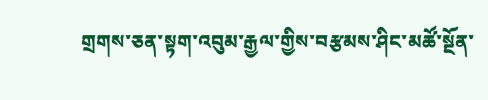གྲགས་ཅན་སྟག་འབུམ་རྒྱལ་གྱིས་བརྩམས་ཤིང་མཚོ་སྔོན་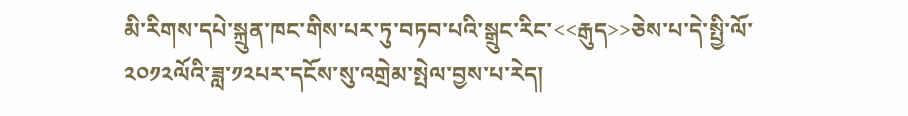མི་རིགས་དཔེ་སྐྲུན་ཁང་གིས་པར་ཏུ་བཏབ་པའི་སྒྲུང་རིང་<<རྒུད>>ཅེས་པ་དེ་སྤྱི་ལོ་༢༠༡༢ལོའི་ཟླ་༡༢པར་དངོས་སུ་འགྲེམ་སྤེལ་བྱས་པ་རེད།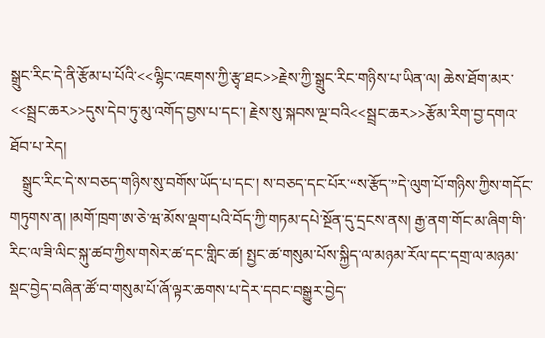སྒྲུང་རིང་དེ་ནི་རྩོམ་པ་པོའི་<<ལྷིང་འཇགས་ཀྱི་རྩྭ་ཐང>>རྗེས་ཀྱི་སྒྲུང་རིང་གཉིས་པ་ཡིན་ལ། ཆེས་ཐོག་མར་<<སྦྲང་ཆར>>དུས་དེབ་ཏུ་མུ་འགོད་བྱས་པ་དང་། རྗེས་སུ་སྐབས་ལྔ་བའི<<སྦྲང་ཆར>>རྩོམ་རིག་བྱ་དགའ་ཐོབ་པ་རེད།
   སྒྲུང་རིང་དེ་ས་བཅད་གཉིས་སུ་བགོས་ཡོད་པ་དང་། ས་བཅད་དང་པོར་“ས་རྩོད་”དེ་ལུག་པོ་གཉིས་ཀྱིས་གདོང་གཏུགས་ན། །མགོ་ཁྲག་ཨ་ཅེ་ཝ་མོས་ལྡག་པའི་བོད་ཀྱི་གཏམ་དཔེ་སྔོན་དུ་དྲངས་ནས། རྒྱ་ནག་གོང་མ་ཞིག་གི་རིང་ལ་ཟི་ལིང་སྐུ་ཚབ་ཀྱིས་གསེར་ཚ་དང་གླིང་ཚ། སྤྱང་ཚ་གསུམ་པོས་སྐྱིད་ལ་མཉམ་རོལ་དང་དགྲ་ལ་མཉམ་སྡང་བྱེད་བཞིན་ཚོ་བ་གསུམ་པོ་ཞོ་ལྟར་ཆགས་པ་དེར་དབང་བསྒྱུར་བྱེད་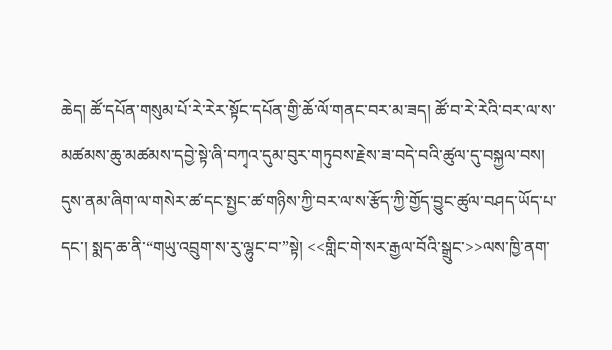ཆེད། ཚོ་དཔོན་གསུམ་པོ་རེ་རེར་སྟོང་དཔོན་གྱི་ཆོ་ལོ་གནང་བར་མ་ཟད། ཚོ་བ་རེ་རེའི་བར་ལ་ས་མཚམས་ཆུ་མཚམས་དབྱེ་སྟེ་ཞི་བཀྭའ་དུམ་བུར་གཏུབས་རྗེས་ཟ་བདེ་བའི་ཚུལ་དུ་བསྐྱལ་བས། དུས་ནམ་ཞིག་ལ་གསེར་ཚ་དང་སྤྱང་ཚ་གཉིས་ཀྱི་བར་ལ་ས་རྩོད་ཀྱི་གྱོད་བྱུང་ཚུལ་བཤད་ཡོད་པ་དང་། སྨད་ཆ་ནི་“གཡུ་འབྲུག་ས་རུ་ལྷུང་བ་”སྟེ། <<གླིང་གེ་སར་རྒྱལ་བོའི་སྒྲུང་>>ལས་ཁྱི་ནག་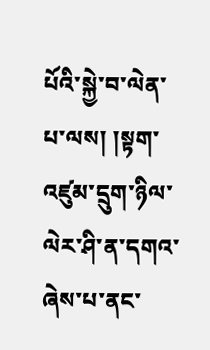པོའི་སྐྱེ་བ་ལེན་པ་ལས། །སྟག་འཛུམ་དྲུག་ཉིལ་ལེར་ཤི་ན་དགའ་ཞེས་པ་ནང་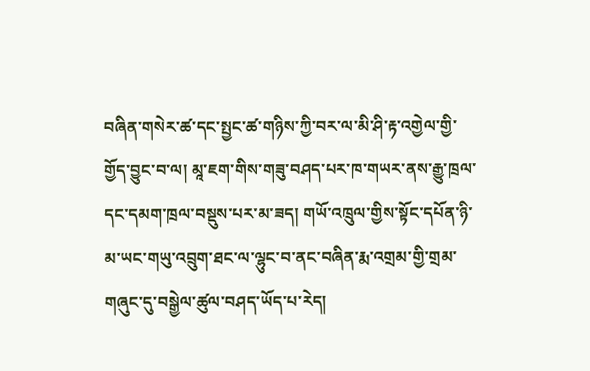བཞིན་གསེར་ཚ་དང་སྤྱང་ཚ་གཉིས་ཀྱི་བར་ལ་མི་ཤི་རྟ་འགྱེལ་གྱི་གྱོད་བྱུང་བ་ལ། མཱ་ཇག་གིས་གཟུ་བཤད་པར་ཁ་གཡར་ནས་རྒྱུ་ཁྲལ་དང་དམག་ཁྲལ་བསྡུས་པར་མ་ཟད། གཡོ་འཁྲུལ་གྱིས་སྟོང་དཔོན་ཉི་མ་ཡང་གཡུ་འབྲུག་ཐང་ལ་ལྷུང་བ་ནང་བཞིན་རྨ་འགྲམ་གྱི་གྲམ་གཞུང་དུ་བསྒྱེལ་ཚུལ་བཤད་ཡོད་པ་རེད།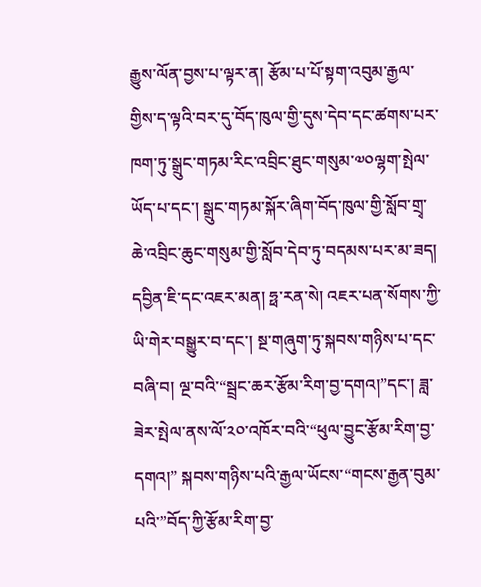རྒྱུས་ལོན་བྱས་པ་ལྟར་ན། རྩོམ་པ་པོ་སྟག་འབུམ་རྒྱལ་གྱིས་ད་ལྟའི་བར་དུ་བོད་ཁུལ་གྱི་དུས་དེབ་དང་ཚགས་པར་ཁག་ཏུ་སྒྲུང་གཏམ་རིང་འབྲིང་ཐུང་གསུམ་༧༠ལྷག་སྤེལ་ཡོད་པ་དང་། སྒྲུང་གཏམ་སྐོར་ཞིག་བོད་ཁུལ་གྱི་སློབ་གྲྭ་ཆེ་འབྲིང་ཆུང་གསུམ་གྱི་སློབ་དེབ་ཏུ་བདམས་པར་མ་ཟད། དབྱིན་ཇི་དང་འཇར་མན། ཧྥ་རན་སེ། འཇར་པན་སོགས་ཀྱི་ཡི་གེར་བསྒྱུར་བ་དང་། སྔ་གཞུག་ཏུ་སྐབས་གཉིས་པ་དང་བཞི་བ། ལྔ་བའི་“སྦྲང་ཆར་རྩོམ་རིག་བྱ་དགའ།”དང་། ཟླ་ཟེར་སྤེལ་ནས་ལོ་༢༠་འཁོར་བའི་“ཕུལ་བྱུང་རྩོམ་རིག་བྱ་དགའ།” སྐབས་གཉིས་པའི་རྒྱལ་ཡོངས་“གངས་རྒྱན་བུམ་པའི་”བོད་ཀྱི་རྩོམ་རིག་བྱ་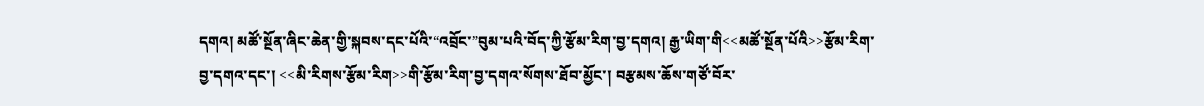དགའ། མཚོ་སྔོན་ཞིང་ཆེན་གྱི་སྐབས་དང་པོའི་“འབྲོང་”བུམ་པའི་བོད་ཀྱི་རྩོམ་རིག་བྱ་དགའ། རྒྱ་ཡིག་གི<<མཚོ་སྔོན་པོའི>>རྩོམ་རིག་བྱ་དགའ་དང་། <<མི་རིགས་རྩོམ་རིག>>གི་རྩོམ་རིག་བྱ་དགའ་སོགས་ཐོབ་མྱོང་། བརྩམས་ཆོས་གཙོ་བོར་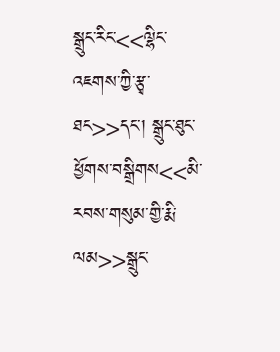སྒྲུང་རིང་<<ལྷིང་འཇགས་ཀྱི་རྩྭ་ཐང>>དང་། སྒྲུང་ཐུང་ཕྱོགས་བསྒྲིགས<<མི་རབས་གསུམ་གྱི་རྨི་ལམ>>སྒྲུང་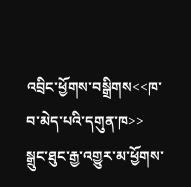འབྲིང་ཕྱོགས་བསྒྲིགས<<ཁ་བ་མེད་པའི་དགུན་ཁ>> སྒྲུང་ཐུང་རྒྱ་འགྱུར་མ་ཕྱོགས་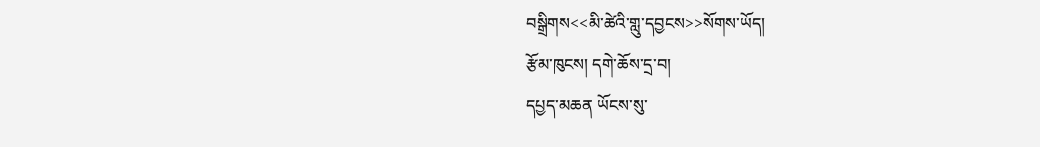བསྒྲིགས<<མི་ཚེའི་གླུ་དབྱངས>>སོགས་ཡོད།
རྩོམ་ཁུངས། དགེ་ཆོས་དྲ་བ།
དཔྱད་མཆན ཡོངས་སུ་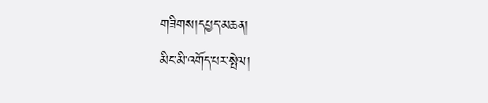གཟིགས།དཔྱད་མཆན།
མིང་མི་འགོད་པར་སྤེལ།